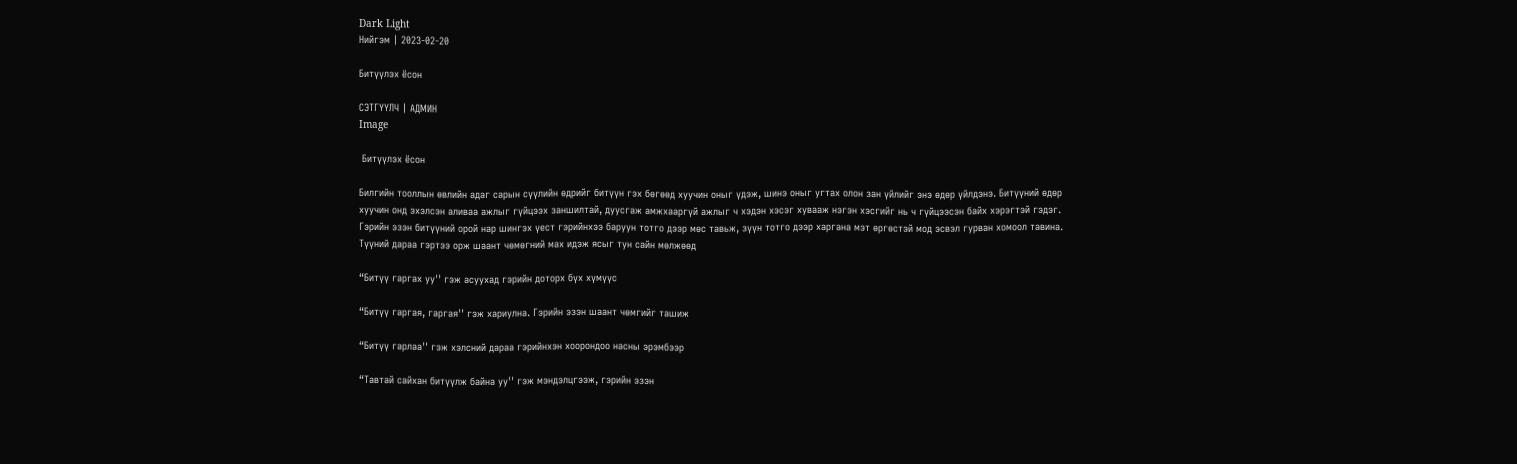Dark Light
Нийгэм | 2023-02-20

Битүүлэх ёсон

СЭТГҮҮЛЧ | АДМИН
Image

 Битүүлэх ёсон

Билгийн тооллын өвлийн адаг сарын сүүлийн өдрийг битүүн гэх бөгөөд хуучин оныг үдэж, шинэ оныг угтах олон зан үйлийг энэ өдөр үйлдэнэ. Битүүний өдөр хуучин онд эхэлсэн аливаа ажлыг гүйцээх заншилтай, дуусгаж амжхааргүй ажлыг ч хэдэн хэсэг хувааж нэгэн хэсгийг нь ч гүйцээсэн байх хэрэгтэй гэдэг. Гэрийн эзэн битүүний орой нар шингэх үест гэрийнхээ баруун тотго дээр мөс тавьж, зүүн тотго дээр харгана мэт өргөстэй мод эсвэл гурван хомоол тавина. Түүний дараа гэртээ орж шаант чөмөгний мах идэж ясыг тун сайн мөлжөөд

“Битүү гаргах уу'' гэж асуухад гэрийн доторх бүх хүмүүс

“Битүү гаргая, гаргая'' гэж хариулна. Гэрийн эзэн шаант чөмгийг ташиж

“Битүү гарлаа'' гэж хэлсний дараа гэрийнхэн хоорондоо насны эрэмбээр

“Тавтай сайхан битүүлж байна уу'' гэж мэндэлцгээж, гэрийн эзэн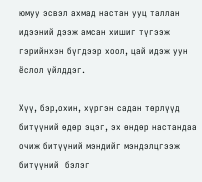юмуу эсвэл ахмад настан ууц таллан идээний дээж амсан хишиг түгээж гэрийнхэн бүгдээр хоол, цай идэж уун ёслол үйлддэг.

Хүү, бэр,охин, хүргэн садан төрлүүд битүүний өдөр эцэг, эх өндөр настандаа очиж битүүний мэндийг мэндэлцгээж битүүний  бэлэг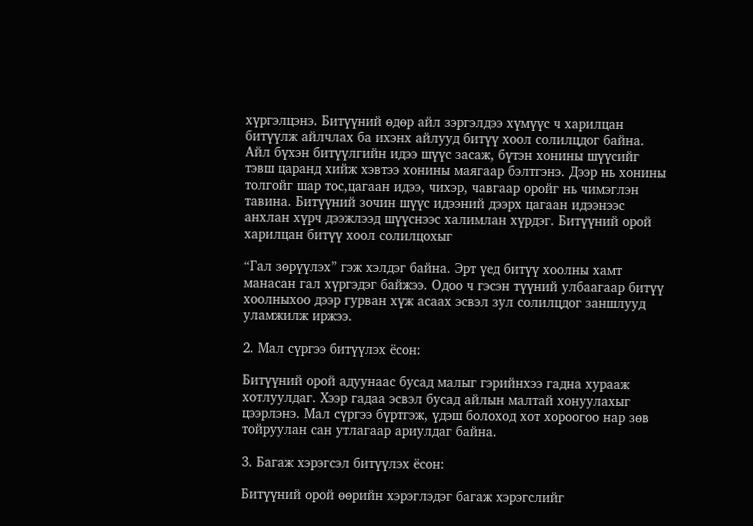хүргэлцэнэ. Битүүний өдөр айл зэргэлдээ хүмүүс ч харилцан битүүлж айлчлах ба ихэнх айлууд битүү хоол солилцдог байна. Айл бүхэн битүүлгийн идээ шүүс засаж, бүтэн хонины шүүсийг тэвш царанд хийж хэвтээ хонины маягаар бэлтгэнэ. Дээр нь хонины толгойг шар тос,цагаан идээ, чихэр, чавгаар оройг нь чимэглэн тавина. Битүүний зочин шүүс идээний дээрх цагаан идээнээс анхлан хүрч дээжлээд шүүснээс халимлан хүрдэг. Битүүний орой харилцан битүү хоол солилцохыг

“Гал зөрүүлэх” гэж хэлдэг байна. Эрт үед битүү хоолны хамт манасан гал хүргэдэг байжээ. Одоо ч гэсэн түүний улбаагаар битүү хоолныхоо дээр гурван хүж асаах эсвэл зул солилцдог заншлууд уламжилж иржээ.

2. Мал сүргээ битүүлэх ёсон:

Битүүний орой адуунаас бусад малыг гэрийнхээ гадна хурааж хотлуулдаг. Хээр гадаа эсвэл бусад айлын малтай хонуулахыг цээрлэнэ. Мал сүргээ бүртгэж, үдэш болоход хот хороогоо нар зөв тойруулан сан утлагаар ариулдаг байна.

3. Багаж хэрэгсэл битүүлэх ёсон:

Битүүний орой өөрийн хэрэглэдэг багаж хэрэгслийг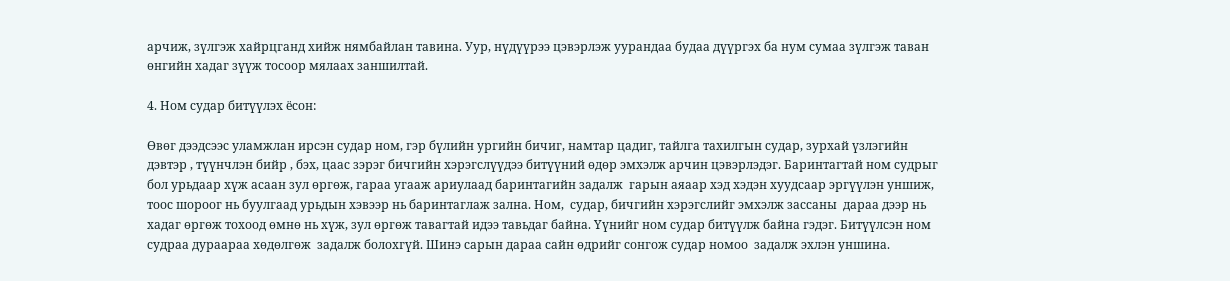арчиж, зүлгэж хайрцганд хийж нямбайлан тавина. Уур, нүдүүрээ цэвэрлэж уурандаа будаа дүүргэх ба нум сумаа зүлгэж таван өнгийн хадаг зүүж тосоор мялаах заншилтай.

4. Ном судар битүүлэх ёсон:

Өвөг дээдсээс уламжлан ирсэн судар ном, гэр бүлийн ургийн бичиг, намтар цадиг, тайлга тахилгын судар, зурхай үзлэгийн дэвтэр , түүнчлэн бийр , бэх, цаас зэрэг бичгийн хэрэгслүүдээ битүүний өдөр эмхэлж арчин цэвэрлэдэг. Баринтагтай ном судрыг бол урьдаар хүж асаан зул өргөж, гараа угааж ариулаад баринтагийн задалж  гарын аяаар хэд хэдэн хуудсаар эргүүлэн уншиж, тоос шороог нь буулгаад урьдын хэвээр нь баринтаглаж зална. Ном,  судар, бичгийн хэрэгслийг эмхэлж зассаны  дараа дээр нь хадаг өргөж тохоод өмнө нь хүж, зул өргөж тавагтай идээ тавьдаг байна. Үүнийг ном судар битүүлж байна гэдэг. Битүүлсэн ном судраа дураараа хөдөлгөж  задалж болохгүй. Шинэ сарын дараа сайн өдрийг сонгож судар номоо  задалж эхлэн уншина.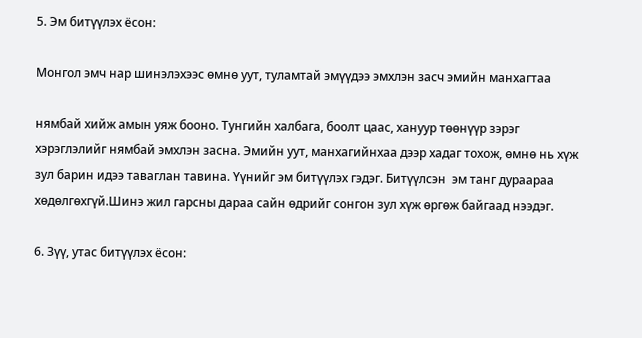5. Эм битүүлэх ёсон:

Монгол эмч нар шинэлэхээс өмнө уут, туламтай эмүүдээ эмхлэн засч эмийн манхагтаа

нямбай хийж амын уяж бооно. Тунгийн халбага, боолт цаас, хануур төөнүүр зэрэг хэрэглэлийг нямбай эмхлэн засна. Эмийн уут, манхагийнхаа дээр хадаг тохож, өмнө нь хүж зул барин идээ таваглан тавина. Үүнийг эм битүүлэх гэдэг. Битүүлсэн  эм танг дураараа хөдөлгөхгүй.Шинэ жил гарсны дараа сайн өдрийг сонгон зул хүж өргөж байгаад нээдэг.

6. Зүү, утас битүүлэх ёсон: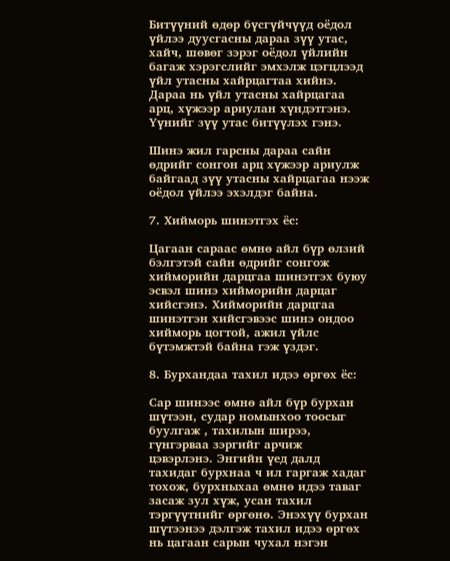Битүүний өдөр бүсгүйчүүд оёдол үйлээ дуусгасны дараа зүү утас, хайч, шөвөг зэрэг оёдол үйлийн багаж хэрэгслийг эмхэлж цэгцлээд үйл утасны хайрцагтаа хийнэ. Дараа нь үйл утасны хайрцагаа арц, хүжээр ариулан хүндэтгэнэ. Үүнийг зүү утас битүүлэх гэнэ.

Шинэ жил гарсны дараа сайн өдрийг сонгон арц хүжээр ариулж байгаад зүү утасны хайрцагаа нээж оёдол үйлээ эхэлдэг байна.

7. Хийморь шинэтгэх ёс:

Цагаан сараас өмнө айл бүр өлзий бэлгэтэй сайн өдрийг сонгож хийморийн дарцгаа шинэтгэх буюу эсвэл шинэ хийморийн дарцаг хийсгэнэ. Хийморийн дарцгаа шинэтгэн хийсгэвээс шинэ ондоо хийморь цогтой, ажил үйлс бүтэмжтэй байна гэж үздэг.

8. Бурхандаа тахил идээ өргөх ёс:

Сар шинээс өмнө айл бүр бурхан шүтээн, судар номынхоо тоосыг буулгаж , тахилын ширээ, гүнгэрваа зэргийг арчиж цэвэрлэнэ. Энгийн үед далд тахидаг бурхнаа ч ил гаргаж хадаг тохож, бурхныхаа өмнө идээ таваг засаж зул хүж, усан тахил тэргүүтнийг өргөнө. Энэхүү бурхан шүтээнээ дэлгэж тахил идээ өргөх нь цагаан сарын чухал нэгэн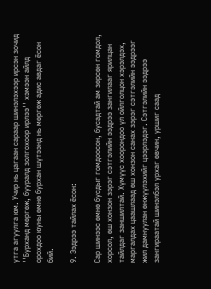утга агуулга юм. Учир нь цагаан сараар шинэлэхээр ирсэн зочид ''Бурханд мөргөж, бууралд золгохоор ирлээ'' хэмээн айлд орохдоо юуны өмнө бурхан шүтээнд нь мөргөж адис авдаг ёсон бий.

9. Ээдрээ тайлах ёсон:

Сар шинээс өмнө бусдыг гомдоосон, бусадтай ам зөрсөн гомдол, хорсол, өш хонзон зэрэг сэтгэлийн ээдрээ зангилааг ярилцан тайлдаг заншилтай. Хүмүүс хоорондоо үл ойлголцон хэрэлдэх, маргалдах цаашлаад өш хонзон санах зэрэг сэтгэлийн ээдрээг жил дамнуулан өнжүүлэхийг цээрлэдэг. Сэтгэлийн ээдрээ зангираатай шинэлбэл урхаг өвчин, уршиг саад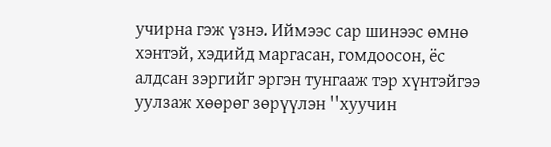учирна гэж үзнэ. Иймээс сар шинээс өмнө хэнтэй, хэдийд маргасан, гомдоосон, ёс алдсан зэргийг эргэн тунгааж тэр хүнтэйгээ уулзаж хөөрөг зөрүүлэн ''хуучин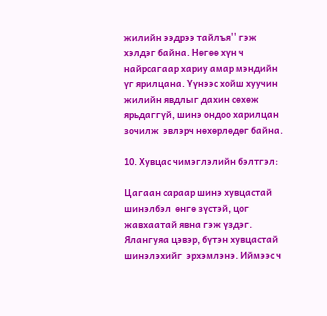жилийн ээдрээ тайлъя'' гэж хэлдэг байна. Нөгөө хүн ч найрсагаар хариу амар мэндийн үг ярилцана. Үүнээс хойш хуучин жилийн явдлыг дахин сөхөж ярьдаггүй, шинэ ондоо харилцан зочилж  эвлэрч нөхөрлөдөг байна.

10. Хувцас чимэглэлийн бэлтгэл:

Цагаан сараар шинэ хувцастай шинэлбэл  өнгө зүстэй, цог жавхаатай явна гэж үздэг. Ялангуяа цэвэр, бүтэн хувцастай шинэлэхийг  эрхэмлэнэ. Иймээс ч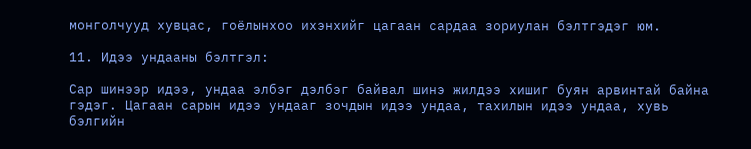монголчууд хувцас, гоёлынхоо ихэнхийг цагаан сардаа зориулан бэлтгэдэг юм.

11. Идээ ундааны бэлтгэл:

Сар шинээр идээ, ундаа элбэг дэлбэг байвал шинэ жилдээ хишиг буян арвинтай байна гэдэг. Цагаан сарын идээ ундааг зочдын идээ ундаа, тахилын идээ ундаа, хувь бэлгийн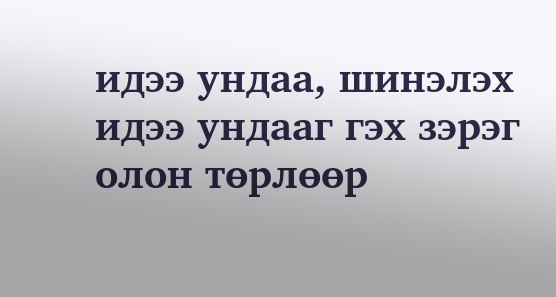идээ ундаа, шинэлэх идээ ундааг гэх зэрэг олон төрлөөр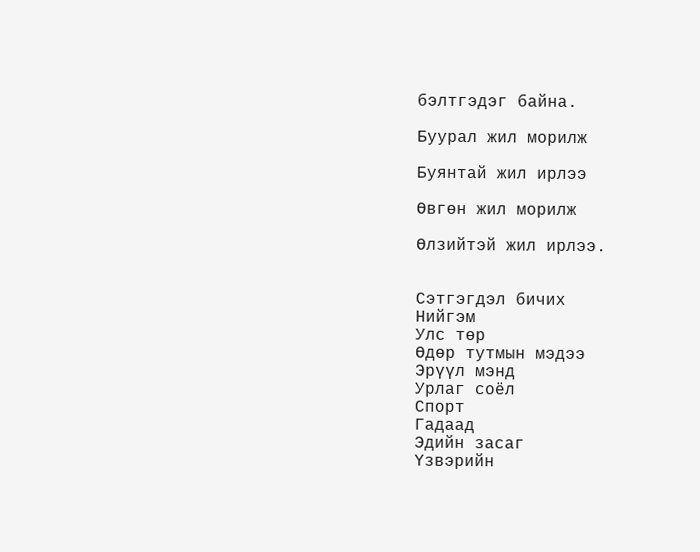бэлтгэдэг байна.

Буурал жил морилж

Буянтай жил ирлээ

Өвгөн жил морилж

Өлзийтэй жил ирлээ.


Сэтгэгдэл бичих
Нийгэм
Улс төр
Өдөр тутмын мэдээ
Эрүүл мэнд
Урлаг соёл
Спорт
Гадаад
Эдийн засаг
Үзвэрийн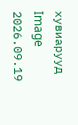хувиарууд
Image
2026.09.19